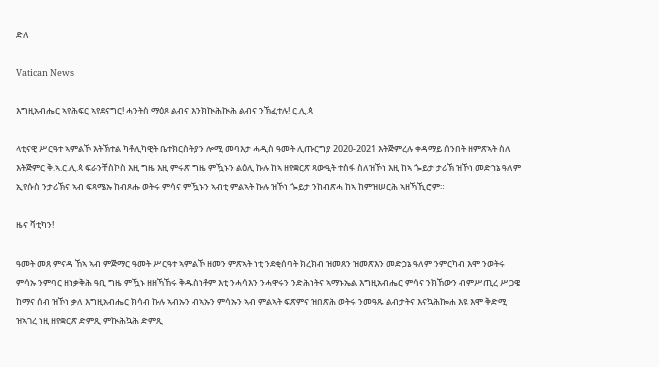ድለ

Vatican News

እግዚአብሔር ኣየሕፍር ኣየደናግር! ሓንትስ ማዕጾ ልብና እንክኲሕኲሕ ልብና ንኽፈተሉ! ር.ሊ.ጳ

ላቲናዊ ሥርዓተ ኣምልኾ እትኽተል ካቶሊካዊት ቤተክርስትያን ሎሚ መባእታ ሓዲስ ዓመት ሊጡርግያ 2020-2021 እትጅምረሉ ቀዳማይ ሰንበት ዘምጽኣት ስለ እትጅምር ቅ.ኣ.ር.ሊ.ጳ ፍራንቸስኮስ እዚ ግዜ እዚ ምሩጽ ግዜ ምዃኑን ልዕሊ ኩሉ ከኣ ዘየቋርጽ ጻውዒት ተስፋ ስለዝኾነ እዚ ከኣ ጐይታ ታሪኽ ዝኾነ መድኀኔ ዓለም ኢየሱስ ንታሪኽና ኣብ ፍጻሜኡ ከብጾሑ ወትሩ ምሳና ምዃኑን ኣብቲ ምልኣት ኩሉ ዝኾነ ጐይታ ንከብጽሓ ከኣ ከምዝሠርሕ ኣዘኻኺሮም።

ዜና ቫቲካን!

ዓመት መጸ ምናዳ ኸኣ ኣብ ምጅማር ዓመት ሥርዓተ ኣምልኾ ዘመን ምጽኣት ነቲ ንደቂሰባት ክረክብ ዝመጸን ዝመጽእን መድኃኔ ዓለም ንምርካብ እሞ ንወትሩ ምሳኡ ንምባር ዘነቃቅሕ ዓቢ ግዜ ምዃኑ ዘዘኻኸሩ ቅዱስነቶም እቲ ንሓሳእን ንሓዋሩን ንድሕነትና ኣማኑኤል እግዚአብሔር ምሳና ንክኸውን ብምሥጢረ ሥጋዌ ከማና ሰብ ዝኾነ ቃለ እግዚአብሔር ክሳብ ኩሉ ኣብኡን ብኣኡን ምሳኡን ኣብ ምልኣት ፍጽምና ዝበጽሕ ወትሩ ንመዓጹ ልብታትና እናኳሕኰሐ እዩ እሞ ቅድሚ ዝኣገረ ነዚ ዘየቋርጽ ድምጺ ምኲሕኳሕ ድምጺ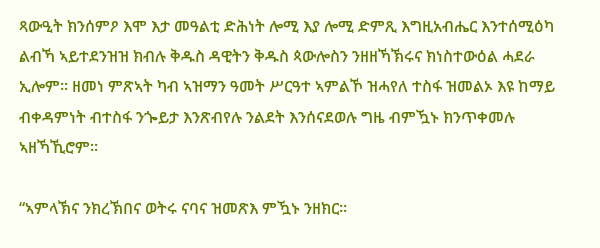ጻውዒት ክንሰምዖ እሞ እታ መዓልቲ ድሕነት ሎሚ እያ ሎሚ ድምጺ እግዚአብሔር እንተሰሚዕካ ልብኻ ኣይተደንዝዝ ክብሉ ቅዱስ ዳዊትን ቅዱስ ጳውሎስን ንዘዘኻኽሩና ክነስተውዕል ሓደራ ኢሎም። ዘመነ ምጽኣት ካብ ኣዝማን ዓመት ሥርዓተ ኣምልኾ ዝሓየለ ተስፋ ዝመልኦ እዩ ከማይ ብቀዳምነት ብተስፋ ንጐይታ እንጽብየሉ ንልደት እንሰናደወሉ ግዜ ብምዃኑ ክንጥቀመሉ ኣዘኻኺሮም።

“ኣምላኽና ንክረኽበና ወትሩ ናባና ዝመጽእ ምዃኑ ንዘክር።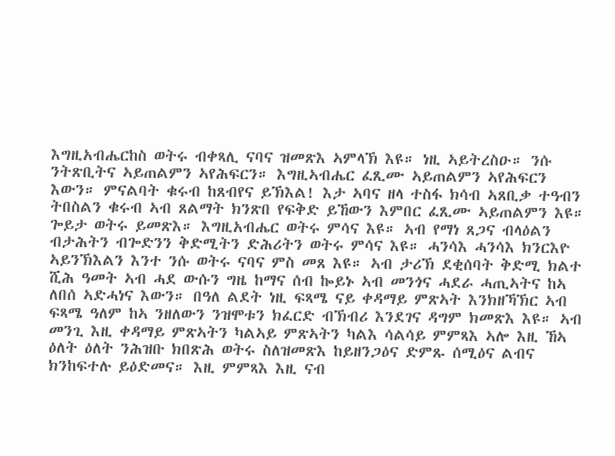እግዚአብሔርከስ ወትሩ ብቀጻሊ ናባና ዝመጽእ ኣምላኽ እዩ። ነዚ ኣይትረስዑ። ንሱ ንትጽቢትና ኣይጠልምን ኣየሕፍርን። እግዚኣብሔር ፈጺሙ ኣይጠልምን ኣየሕፍርን እውን። ምናልባት ቁሩብ ከጸብየና ይኽእል! እታ ኣባና ዘላ ተስፋ ክሳብ ኣጸቢቃ ተዓብን ትበስልን ቁሩብ ኣብ ጸልማት ክንጽበ የፍቅድ ይኸውን እምበር ፈጺሙ ኣይጠልምን እዩ። ጐይታ ወትሩ ይመጽእ። እግዚአብሔር ወትሩ ምሳና እዩ። ኣብ የማነ ጸጋና ብላዕልን ብታሕትን ብጐድንን ቅድሚትን ድሕሪትን ወትሩ ምሳና እዩ። ሓንሳእ ሓንሳእ ክንርእዮ ኣይንኽእልን እንተ ንሱ ወትሩ ናባና ምስ መጸ እዩ። ኣብ ታሪኽ ደቂሰባት ቅድሚ ክልተ ሺሕ ዓመት ኣብ ሓደ ውሱን ግዜ ከማና ሰብ ኰይኑ ኣብ መንጎና ሓደራ ሓጢኣትና ከኣ ለበሰ ኣድሓነና እውን። በዓለ ልደት ነዚ ፍጻሜ ናይ ቀዳማይ ምጽኣት እንክዘኻኽር ኣብ ፍጻሜ ዓለም ከኣ ንዘለውን ንዝሞቱን ክፈርድ ብኽብሪ እንደገና ዳግም ክመጽእ እዩ። ኣብ መንጊ እዚ ቀዳማይ ምጽኣትን ካልኣይ ምጽኣትን ካልእ ሳልሳይ ምምጻእ ኣሎ እዚ ኸኣ ዕለት ዕለት ንሕዝቡ ክበጽሕ ወትሩ ስለዝመጽእ ከይዘንጋዕና ድምጹ ሰሚዕና ልብና ክንከፍተሉ ይዕድመና። እዚ ምምጻእ እዚ ናብ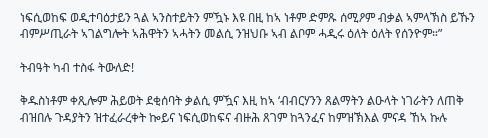ነፍሲወከፍ ወዲተባዕታይን ጓል ኣንስተይትን ምዃኑ እዩ በዚ ከኣ ነቶም ድምጹ ሰሚዖም ብቃል ኣምላኽስ ይኹን ብምሥጢራት ኣገልግሎት ኣሕዋትን ኣሓትን መልሲ ንዝህቡ ኣብ ልቦም ሓዲሩ ዕለት ዕለት የሰንዮም።”

ትብዓት ካብ ተስፋ ትውለድ!

ቅዱስነቶም ቀጺሎም ሕይወት ደቂሰባት ቃልሲ ምዃና እዚ ከኣ ‘ብብርሃንን ጸልማትን ልዑላት ነገራትን ለጠቅ ብዝበሉ ጉዳያትን ዝተፈራረቀት ኰይና ነፍሲወከፍና ብዙሕ ጸገም ከጓንፈና ከምዝኽእል ምናዳ ኸኣ ኩሉ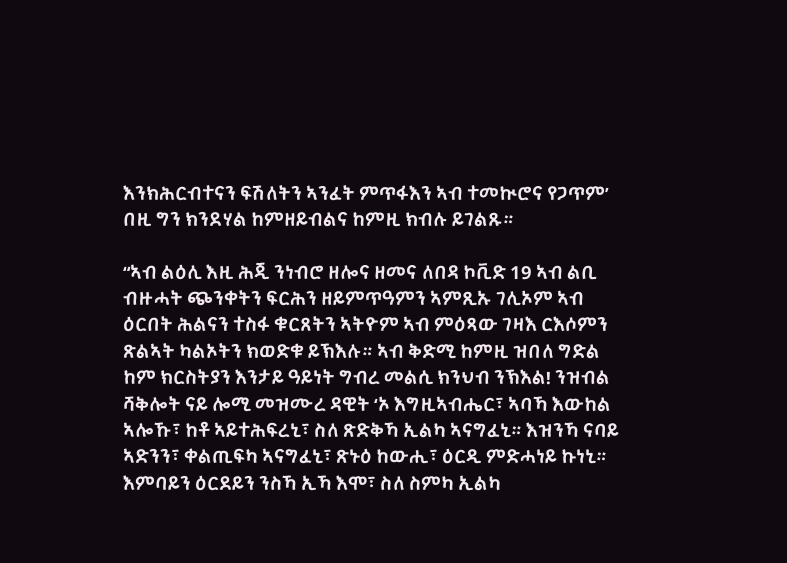እንክሕርብተናን ፍሽለትን ኣንፈት ምጥፋእን ኣብ ተመኲሮና የጋጥም’ በዚ ግን ክንደሃል ከምዘይብልና ከምዚ ክብሉ ይገልጹ።

“ኣብ ልዕሊ እዚ ሕጂ ንነብሮ ዘሎና ዘመና ለበዳ ኮቪድ 19 ኣብ ልቢ ብዙሓት ጭንቀትን ፍርሕን ዘይምጥዓምን ኣምጺኡ ገሊኦም ኣብ ዕርበት ሕልናን ተስፋ ቁርጸትን ኣትዮም ኣብ ምዕጻው ገዛእ ርእሶምን ጽልኣት ካልኦትን ክወድቁ ይኽእሉ። ኣብ ቅድሚ ከምዚ ዝበለ ግድል ከም ክርስትያን እንታይ ዓይነት ግብረ መልሲ ክንህብ ንኽእል! ንዝብል ሻቅሎት ናይ ሎሚ መዝሙረ ዳዊት ‘ኦ እግዚኣብሔር፣ ኣባኻ እውከል ኣሎኹ፣ ከቶ ኣይተሕፍረኒ፣ ስለ ጽድቅኻ ኢልካ ኣናግፈኒ። እዝንኻ ናባይ ኣድንን፣ ቀልጢፍካ ኣናግፈኒ፣ ጽኑዕ ከውሒ፣ ዕርዲ ምድሓነይ ኩነኒ። እምባይን ዕርደይን ንስኻ ኢኻ እሞ፣ ስለ ስምካ ኢልካ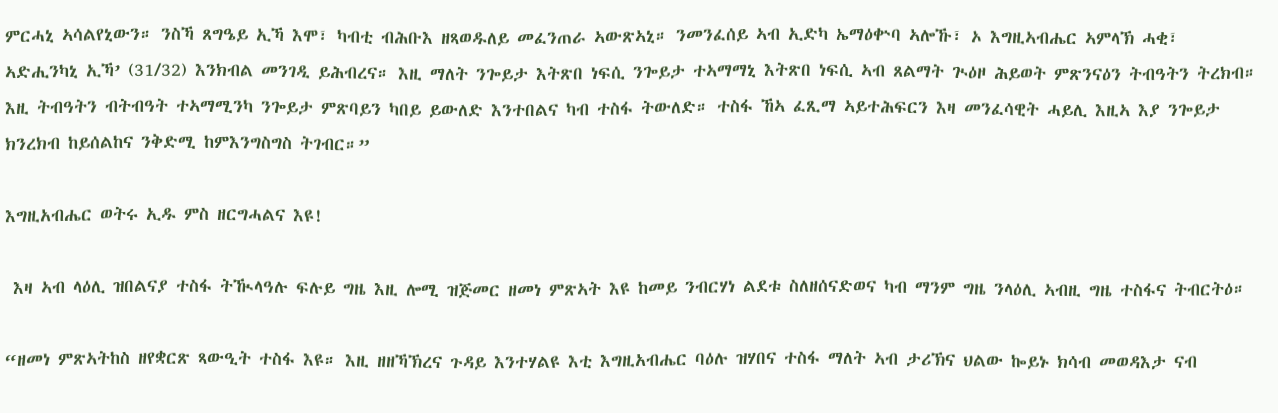ምርሓኒ ኣሳልየኒውን። ንስኻ ጸግዔይ ኢኻ እሞ፣ ካብቲ ብሕቡእ ዘጻወዱለይ መፈንጠራ ኣውጽኣኒ። ንመንፈሰይ ኣብ ኢድካ ኤማዕቍባ ኣሎኹ፣ ኦ እግዚኣብሔር ኣምላኽ ሓቂ፣ ኣድሒንካኒ ኢኻ’ (31/32) እንክብል መንገዲ ይሕብረና። እዚ ማለት ንጐይታ እትጽበ ነፍሲ ንጐይታ ተኣማማኒ እትጽበ ነፍሲ ኣብ ጸልማት ጒዕዞ ሕይወት ምጽንናዕን ትብዓትን ትረክብ። እዚ ትብዓትን ብትብዓት ተኣማሚንካ ንጐይታ ምጽባይን ካበይ ይውለድ እንተበልና ካብ ተስፋ ትውለድ። ተስፋ ኸኣ ፈጺማ ኣይተሕፍርን እዛ መንፈሳዊት ሓይሊ እዚኣ እያ ንጐይታ ክንረክብ ከይሰልከና ንቅድሚ ከምእንግስግስ ትገብር።”

እግዚአብሔር ወትሩ ኢዱ ምስ ዘርግሓልና እዩ!

 እዛ ኣብ ላዕሊ ዝበልናያ ተስፋ ትዂላዓሉ ፍሉይ ግዜ እዚ ሎሚ ዝጅመር ዘመነ ምጽኣት እዩ ከመይ ንብርሃነ ልደቱ ስለዘሰናድወና ካብ ማንም ግዜ ንላዕሊ ኣብዚ ግዜ ተስፋና ትብርትዕ።

“ዘመነ ምጽኣትከስ ዘየቋርጽ ጻውዒት ተስፋ እዩ። እዚ ዘዘኻኽረና ጉዳይ እንተሃልዩ እቲ እግዚአብሔር ባዕሉ ዝሃበና ተስፋ ማለት ኣብ ታሪኽና ህልው ኰይኑ ክሳብ መወዳእታ ናብ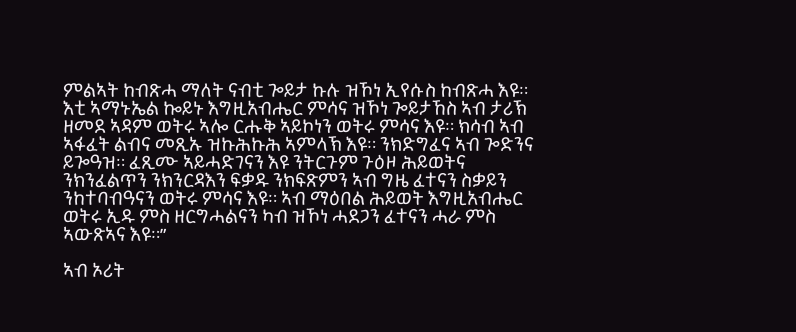ምልኣት ከብጽሓ ማለት ናብቲ ጐይታ ኩሉ ዝኾነ ኢየሱስ ከብጽሓ እዩ። እቲ ኣማኑኤል ኰይኑ እግዚአብሔር ምሳና ዝኾነ ጐይታኸስ ኣብ ታሪኽ ዘመደ ኣዳም ወትሩ ኣሎ ርሑቅ ኣይኮነን ወትሩ ምሳና እዩ። ክሳብ ኣብ ኣፋፈት ልብና መጺኡ ዝኩሕኩሕ ኣምላኽ እዩ። ንክድግፈና ኣብ ጐድንና ይጐዓዝ። ፈጺሙ ኣይሓድገናን እዩ ንትርጉም ጉዕዞ ሕይወትና ንክንፈልጥን ንክንርዳእን ፍቃዱ ንክፍጽምን ኣብ ግዜ ፈተናን ስቃይን ንከተባብዓናን ወትሩ ምሳና እዩ። ኣብ ማዕበል ሕይወት እግዚአብሔር ወትሩ ኢዱ ምስ ዘርግሓልናን ካብ ዝኾነ ሓደጋን ፈተናን ሓራ ምስ ኣውጽኣና እዩ።”

ኣብ ኦሪት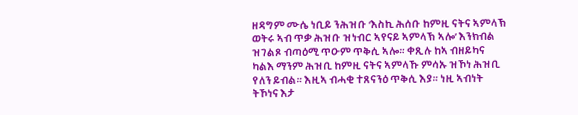ዘዳግም ሙሴ ነቢይ ንሕዝቡ ‘እስኪ ሕሰቡ ከምዚ ናትና ኣምላኽ ወትሩ ኣብ ጥቃ ሕዝቡ ዝነብር ኣየናይ ኣምላኽ ኣሎ’ እንክብል ዝገልጾ ብጣዕሚ ጥዑም ጥቅሲ ኣሎ። ቀጺሉ ከኣ ብዘይካና ካልእ ማንም ሕዝቢ ከምዚ ናትና ኣምላኹ ምሳኡ ዝኾነ ሕዝቢ የለን ይብል። እዚኣ ብሓቂ ተጸናንዕ ጥቅሲ እያ። ነዚ ኣብነት ትኾነና እታ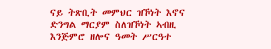ናይ ትጽቢት መምህር ዝኾነት እኖና ድንግል ማርያም ስለዝኾነት ኣብዚ እንጅምሮ ዘሎና ዓመት ሥርዓተ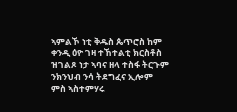ኣምልኾ ነቲ ቅዱስ ጴጥሮስ ከም ቀንዲ ዕዮ ገዛ ተኸተልቲ ክርስቶስ ዝገልጾ ነታ ኣባና ዘላ ተስፋ ትርጉም ንክንህብ ንሳ ትደግፈና ኢሎም ምስ ኣስተምሃሩ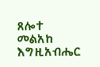ጸሎተ መልአከ እግዚአብሔር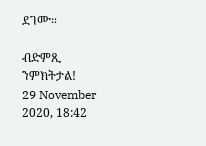ደገሙ።

ብድምጺ ንምክትታል!
29 November 2020, 18:42